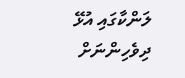ލަންކާގައި އުޅޭ ދިވެހިންނަށް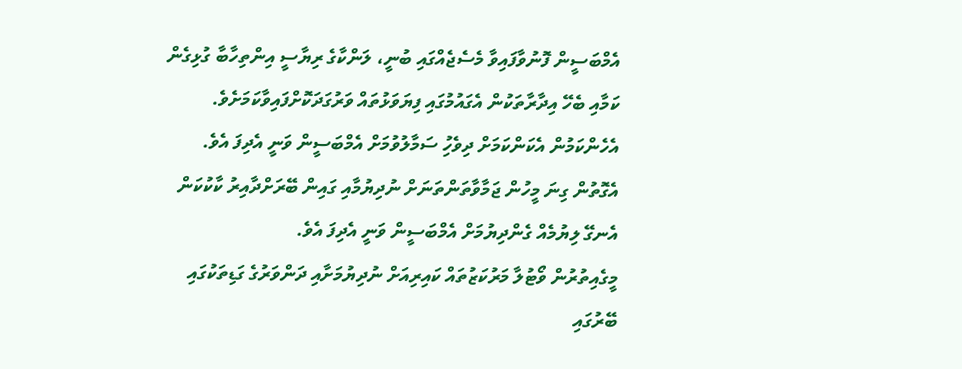އެމްބަސީން ފޮނުވާފައިވާ މެސެޖެއްގައި ބުނީ، ލަންކާގެ ރިޔާސީ އިންތިހާބާ ގުޅިގެން ކަމާއި ބެހޭ އިދާރާތަކުން އެގައުމުގައި ފިޔަވަޅުތައް ވަރުގަދަކޮށްފައިވާކަމަށެވެ. އެހެންކަމުން އެކަންކަމަށް ދިވެހިު ސަމާލުވުމަށް އެމްބަސީން ވަނީ އެދިފަ އެވެ.
އެގޮތުން ގިނަ މީހުން ޖަމާވާތަންތަނަށް ނުދިޔުމާއި ގައިން ބޭރަށްދާއިރު ކާކުކަން އެނގޭ ލިޔުމެއް ގެންދިޔުމަށް އެމްބަސީން ވަނީ އެދިފަ އެވެ.
މީގެއިތުރުން ވޯޓުލާ މަރުކަޒުތައް ކައިރިއަށް ނުދިޔުމަށާއި ދަންވަރުގެ ގަޑިތަކުގައި ބޭރުގައި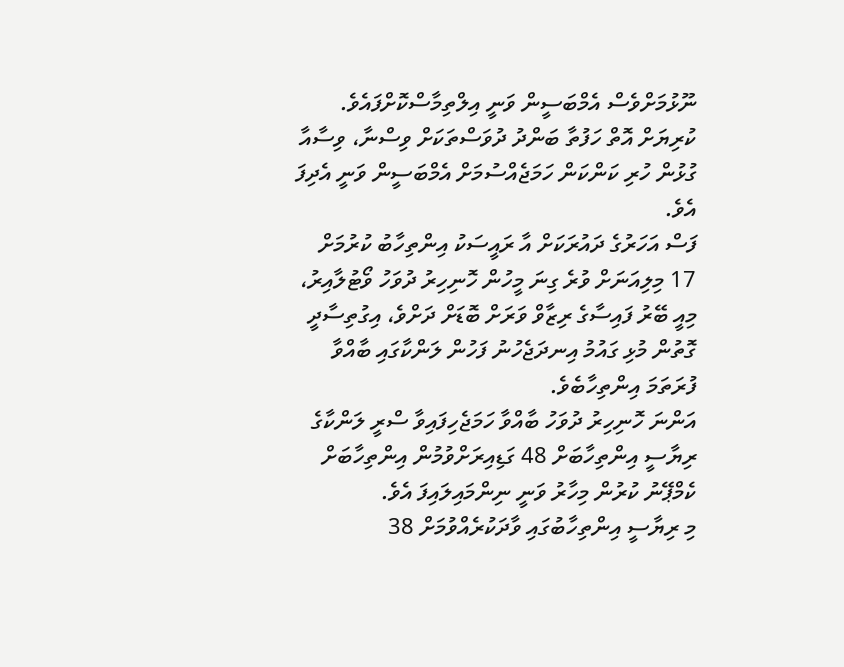ނޫޅުމަށްވެސް އެމްބަސީން ވަނީ އިލްތިމާސްކޮށްފައެވެ. ކުރިޔަށް އޮތް ހަފުތާ ބަންދު ދުވަސްތަކަށް ވިސްނާ، ވިސާއާ ގުޅުން ހުރި ކަންކަން ހަމަޖެއްސުމަށް އެމްބަސީން ވަނީ އެދިފަ އެވެ.
ފަސް އަހަރުގެ ދައުރަކަށް އާ ރައީސަކު އިންތިހާބު ކުރުމަށް 17 މިލިއަނަށް ވުރެ ގިނަ މީހުން ހޮނިހިރު ދުވަހު ވޯޓުލާއިރު، މިއީ ބޭރު ފައިސާގެ ރިޒާވް ވަރަށް ބޮޑަށް ދަށްވެ، އިގުތިސާދީ ގޮތުން މުޅި ގައުމު އިނދަޖެހުނު ފަހުން ލަންކާގައި ބާއްވާ ފުރަތަމަ އިންތިހާބެވެ.
އަންނަ ހޮނިހިރު ދުވަހު ބާއްވާ ހަމަޖެހިފައިވާ ސްރީ ލަންކާގެ ރިޔާސީ އިންތިހާބަށް 48 ގަޑިއިރަށްވުމުން އިންތިހާބަށް ކެމްޕޭނު ކުރުން މިހާރު ވަނީ ނިންމައިލައިފަ އެވެ.
މި ރިޔާސީ އިންތިހާބުގައި ވާދަކުރެއްވުމަށް 38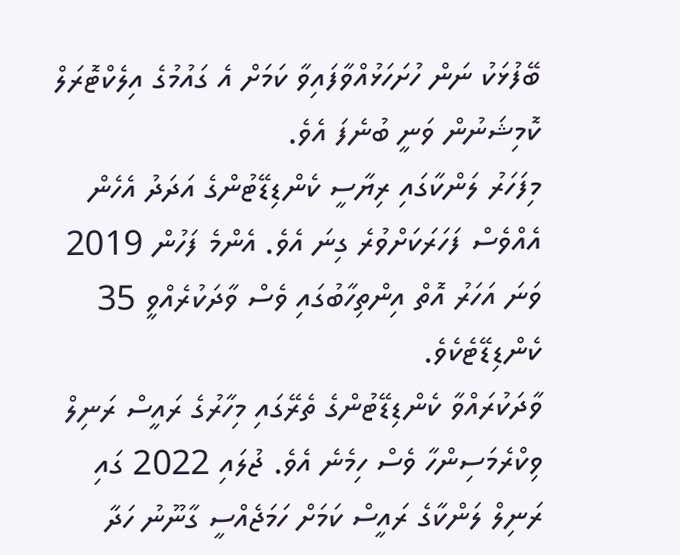ބޭފުޅަކު ނަން ހުށަހަޅުއްވާފައިވާ ކަމަށް އެ ގައުމުގެ އިލެކްޓޮރަލް ކޮމިޝަނުން ވަނީ ބުނެފަ އެވެ.
މިފަހަރު ލަންކާގައި ރިޔާސީ ކެންޑިޑޭޓުންގެ އަދަދު އެހެން އެއްވެސް ފަހަރަކަށްވުރެ ގިނަ އެވެ. އެންމެ ފަހުން 2019 ވަނަ އަހަރު އޮތް އިންތިހާބުގައި ވެސް ވާދަކުރެއްވީ 35 ކެންޑިޑޭޓެކެވެ.
ވާދަކުރައްވާ ކެންޑިޑޭޓުންގެ ތެރޭގައި މިހާރުގެ ރައީސް ރަނިލް ވިކްރެމަސިންހާ ވެސް ހިމެނެ އެވެ. ޖުލައި 2022 ގައި ރަނިލް ލަންކާގެ ރައީސް ކަމަށް ހަމަޖެއްސީ ގާނޫނު ހަދާ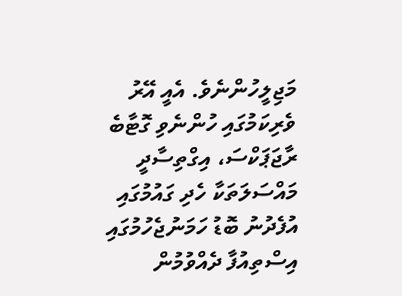މަޖިލީހުންނެވެ. އެއީ އޭރު ވެރިކަމުގައި ހުންނެވި ގޮޓާބެ ރާޖަޕަކްސަ، އިގްތިސާދީ މައްސަލަތަކާ ހެދި ގައުމުގައި އުފެދުނު ބޮޑު ހަމަނުޖެހުމުގައި އިސްތިއުފާ ދެއްވުމުން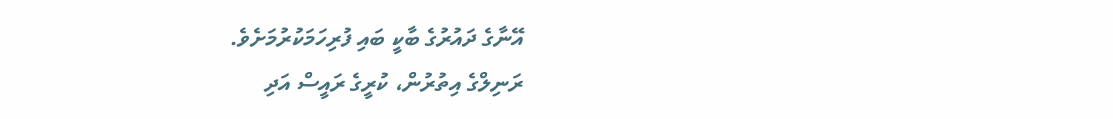އޭނާގެ ދައުރުގެ ބާކީ ބައި ފުރިހަމަކުރުމަށެވެ.
ރަނިލްގެ އިތުރުން، ކުރީގެ ރައީސް އަދި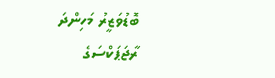ބޮޑުވަޒީރު މަހިންދަ ރާޖަޕަކްސަގެ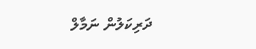ދަރިކަލުން ނަމާލް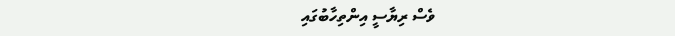ވެސް ރިޔާސީ އިންތިހާބުގައި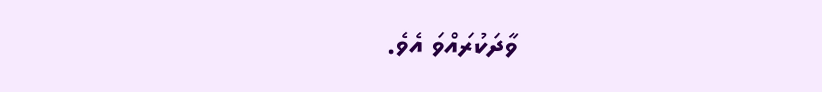ވާދަކުރައްވަ އެވެ.